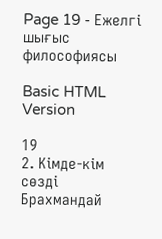Page 19 - Ежелгі шығыс философиясы

Basic HTML Version

19
2. Кімде-кім сөзді Брахмандай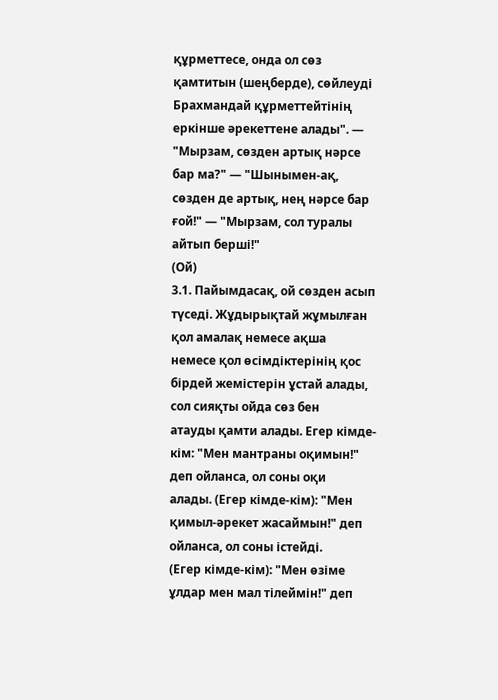құрметтесе, онда ол сөз қамтитын (шеңберде), сөйлеуді
Брахмандай құрметтейтінің еркінше әрекеттене алады". — "Мырзам, сөзден артық нәрсе
бар ма?" — "Шынымен-ақ, сөзден де артық, нең нәрсе бар ғой!" — "Мырзам, сол туралы
айтып берші!"
(Ой)
3.1. Пайымдасақ, ой сөзден асып түседі. Жұдырықтай жұмылған қол амалақ немесе ақша
немесе қол өсімдіктерінің қос бірдей жемістерін ұстай алады, сол сияқты ойда сөз бен
атауды қамти алады. Егер кімде-кім: "Мен мантраны оқимын!" деп ойланса, ол соны оқи
алады. (Егер кімде-кім): "Мен қимыл-әрекет жасаймын!" деп ойланса, ол соны істейді.
(Егер кімде-кім): "Мен өзіме ұлдар мен мал тілеймін!" деп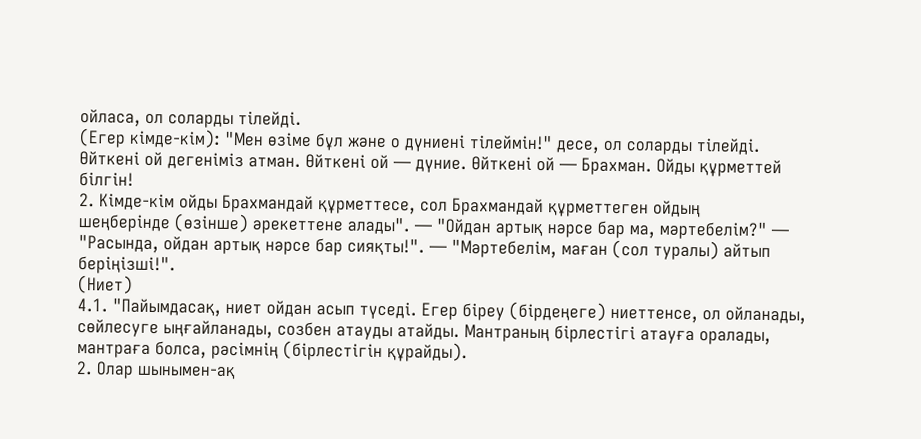ойласа, ол соларды тілейді.
(Егер кімде-кім): "Мен өзіме бұл және о дүниені тілеймін!" десе, ол соларды тілейді.
Өйткені ой дегеніміз атман. Өйткені ой — дүние. Өйткені ой — Брахман. Ойды құрметтей
білгін!
2. Кімде-кім ойды Брахмандай құрметтесе, сол Брахмандай құрметтеген ойдың
шеңберінде (өзінше) әрекеттене алады". — "Ойдан артық нәрсе бар ма, мәртебелім?" —
"Расында, ойдан артық нәрсе бар сияқты!". — "Мәртебелім, маған (сол туралы) айтып
беріңізші!".
(Ниет)
4.1. "Пайымдасақ, ниет ойдан асып түседі. Егер біреу (бірдеңеге) ниеттенсе, ол ойланады,
сөйлесуге ыңғайланады, созбен атауды атайды. Мантраның бірлестігі атауға оралады,
мантраға болса, рәсімнің (бірлестігін құрайды).
2. Олар шынымен-ақ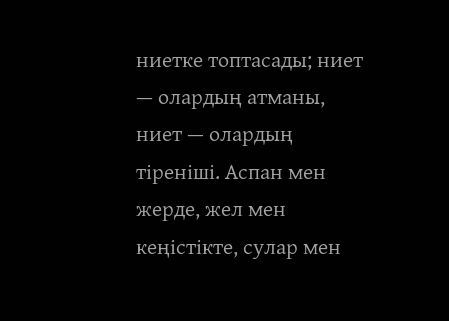ниетке топтасады; ниет — олардың атманы, ниет — олардың
тіреніші. Аспан мен жерде, жел мен кеңістікте, сулар мен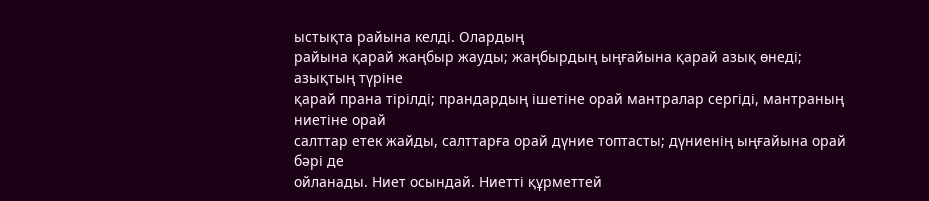ыстықта райына келді. Олардың
райына қарай жаңбыр жауды; жаңбырдың ыңғайына қарай азық өнеді; азықтың түріне
қарай прана тірілді; прандардың ішетіне орай мантралар сергіді, мантраның ниетіне орай
салттар етек жайды, салттарға орай дүние топтасты; дүниенің ыңғайына орай бәрі де
ойланады. Ниет осындай. Ниетті құрметтей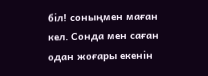біл! соныңмен маған кел. Сонда мен саған
одан жоғары екенін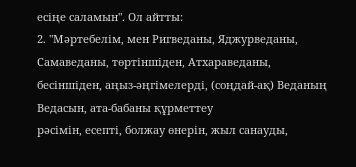есіңе саламын". Ол айтты:
2. "Мәртебелім, мен Ригведаны, Яджурведаны, Самаведаны, төртіншіден, Атхараведаны,
бесіншіден, аңыз-әңгімелерді, (соңдай-ақ) Веданың Ведасын, ата-бабаны құрметтеу
рәсімін, есепті, болжау өнерін, жыл санауды,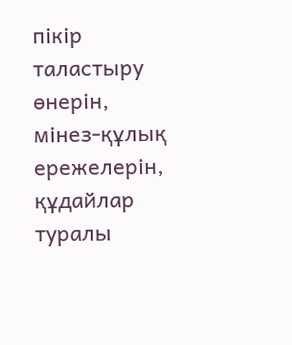пікір таластыру өнерін, мінез-құлық
ережелерін, құдайлар туралы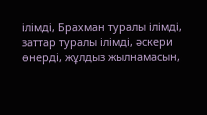ілімді, Брахман туралы ілімді, заттар туралы ілімді, әскери
өнерді, жұлдыз жылнамасын,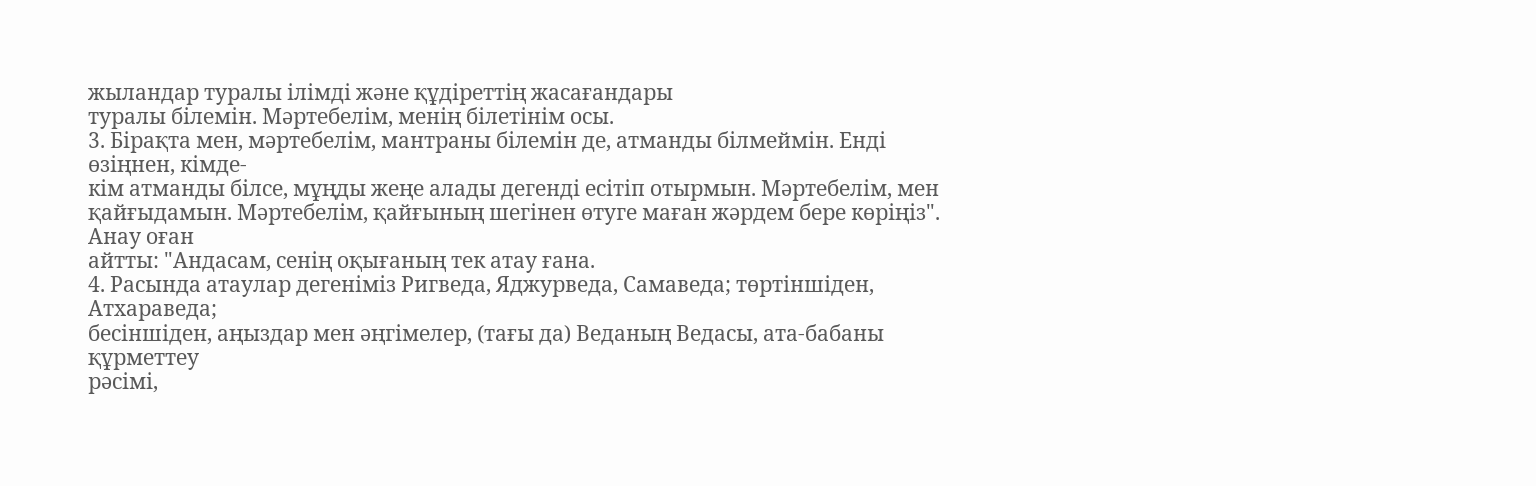жыландар туралы ілімді және құдіреттің жасағандары
туралы білемін. Мәртебелім, менің білетінім осы.
3. Бірақта мен, мәртебелім, мантраны білемін де, атманды білмеймін. Енді өзіңнен, кімде-
кім атманды білсе, мұңды жеңе алады дегенді есітіп отырмын. Мәртебелім, мен
қайғыдамын. Мәртебелім, қайғының шегінен өтуге маған жәрдем бере көріңіз". Анау оған
айтты: "Андасам, сенің оқығаның тек атау ғана.
4. Расында атаулар дегеніміз Ригведа, Яджурведа, Самаведа; төртіншіден, Атхараведа;
бесіншіден, аңыздар мен әңгімелер, (тағы да) Веданың Ведасы, ата-бабаны құрметтеу
рәсімі,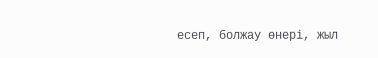есеп, болжау өнері, жыл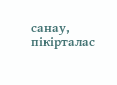санау, пікірталас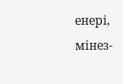енері, мінез-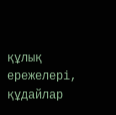құлық ережелері, құдайлар